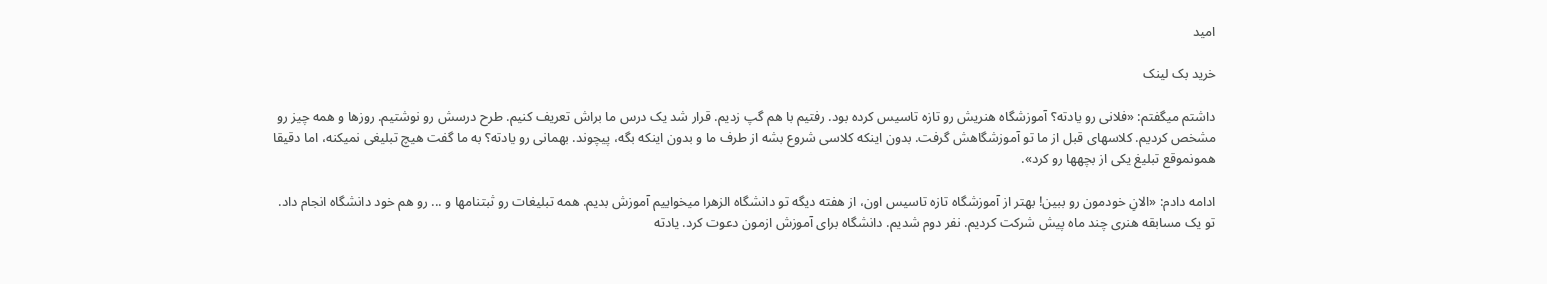امید

خرید بک لینک

داشتم میگفتم: «فلانی رو یادته؟ آموزشگاه هنریش رو تازه تاسیس کرده بود. رفتیم با هم گپ زدیم. قرار شد یک درس ما براش تعریف کنیم. طرح درسش رو نوشتیم. روزها و همه چیز رو مشخص کردیم. کلاسهای قبل از ما تو آموزشگاهش گرفت. بدون اینکه کلاسی شروع بشه از طرف ما و بدون اینکه بگه، پیچوند. بهمانی رو یادته؟ به ما گفت هیچ تبلیغی نمیکنه، اما دقیقا همونموقع تبلیغ یکی از بچهها رو کرد».

ادامه دادم: «الانِ خودمون رو ببین! بهتر از آموزشگاه تازه تاسیس اون، از هفته دیگه تو دانشگاه الزهرا میخواییم آموزش بدیم. همه تبلیغات رو ثبتنامها و ... رو هم خود دانشگاه انجام داد. تو یک مسابقه هنری چند ماه پیش شرکت کردیم. نفر دوم شدیم. دانشگاه برای آموزش ازمون دعوت کرد. یادته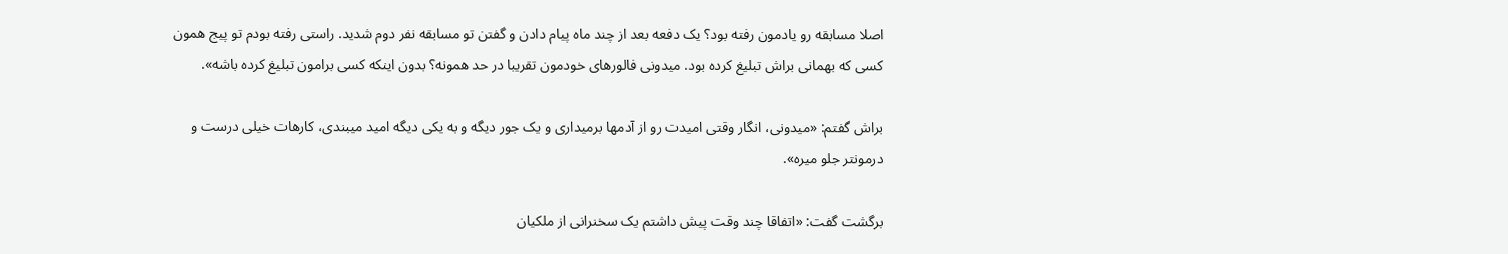اصلا مسابقه رو یادمون رفته بود؟ یک دفعه بعد از چند ماه پیام دادن و گفتن تو مسابقه نفر دوم شدید. راستی رفته بودم تو پیج همون کسی که بهمانی براش تبلیغ کرده بود. میدونی فالورهای خودمون تقریبا در حد همونه؟ بدون اینکه کسی برامون تبلیغ کرده باشه».

براش گفتم: «میدونی، انگار وقتی امیدت رو از آدمها برمیداری و یک جور دیگه و به یکی دیگه امید میبندی، کارهات خیلی درست و درمونتر جلو میره».

برگشت گفت: «اتفاقا چند وقت پیش داشتم یک سخنرانی از ملکیان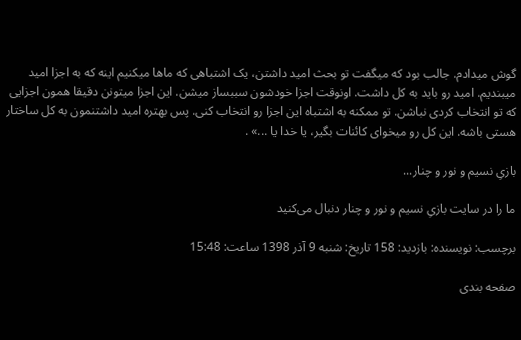گوش میدادم. جالب بود که میگفت تو بحث امید داشتن، یک اشتباهی که ماها میکنیم اینه که به اجزا امید میبندیم. امید رو باید به کل داشت. اونوقت اجزا خودشون سببساز میشن. این اجزا میتونن دقیقا همون اجزایی که تو انتخاب کردی نباشن. تو ممکنه به اشتباه این اجزا رو انتخاب کنی. پس بهتره امید داشتنمون به کل ساختار هستی باشه. این کل رو میخوای کائنات بگیر، یا خدا یا ...» .

بازیِ نسیم و نور و چنار...

ما را در سایت بازیِ نسیم و نور و چنار دنبال می‌کنید

برچسب: نویسنده: بازدید: 158 تاريخ: شنبه 9 آذر 1398 ساعت: 15:48

صفحه بندی